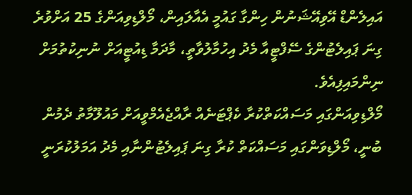އައިލެންޑް އޭވިއޭޝަނުން ހިންގާ ގައުމީ އެއާލައިން، މޯލްޑިވިއަންގެ 25 އަށްވުރެ ގިނަ ޕައިލެޓުންގެ ސޭފްޓީއާ މެދު އިހުމާލުވާތީ، މާދަމާ ޑިއުޓީއަށް ނުނިކުތުމަށް ނިންމައިފިއެވެ.
މޯލްޑިވިއަންގައި މަސައްކަތްކުރާ ކެޕްޓަނެއް ރާއްޖެއެމްވީއަށް މައުލޫމާތު ދެމުން ބުނީ، މޯލްޑިވަންގައި މަސައްކަތް ކުރާ ގިނަ ޕައިލެޓުންނާއި މެދު އަމަލުކުރަނީ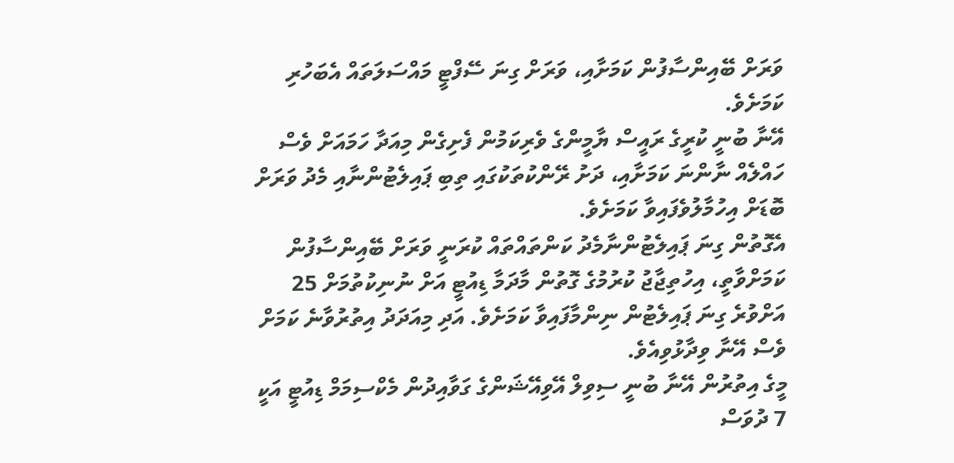ވަރަށް ބޭއިންސާފުން ކަމަށާއި، ވަރަށް ގިނަ ސޭފްޓީ މައްސަލަތައް އެބަހުރި ކަމަށެވެ.
އޭނާ ބުނީ ކުރީގެ ރައީސް ޔާމީންގެ ވެރިކަމުން ފެށިގެން މިއަދާ ހަމައަށް ވެސް ހައްލެއް ނާންނަ ކަމަށާއި، ދަށު ރޭންކުތަކުގައި ތިބި ޕައިލެޓުންނާއި މެދު ވަރަށް ބޮޑަށް އިހުމާލުވެފައިވާ ކަމަށެވެ.
އެގޮތުން ގިނަ ޕައިލެޓުންނާމެދު ކަންތައްތައް ކުރަނީ ވަރަށް ބޭއިންސާފުން ކަމަށްވާތީ، އިހުތިޖާޖު ކުރުމުގެ ގޮތުން މާދަމާ ޑިއުޓީ އަށް ނުނިކުތުމަށް 25 އަށްވުރެ ގިނަ ޕައިލެޓުން ނިންމާފައިވާ ކަމަށެވެ. އަދި މިއަދަދު އިތުރުވާނެ ކަމަށް ވެސް އޭނާ ވިދާޅުވިއެވެ.
މީގެ އިތުރުން އޭނާ ބުނީ ސިވިލް އޭވިއޭޝަންގެ ގަވާއިދުން މެކްސިމަމް ޑިއުޓީ އަކީ 7 ދުވަސް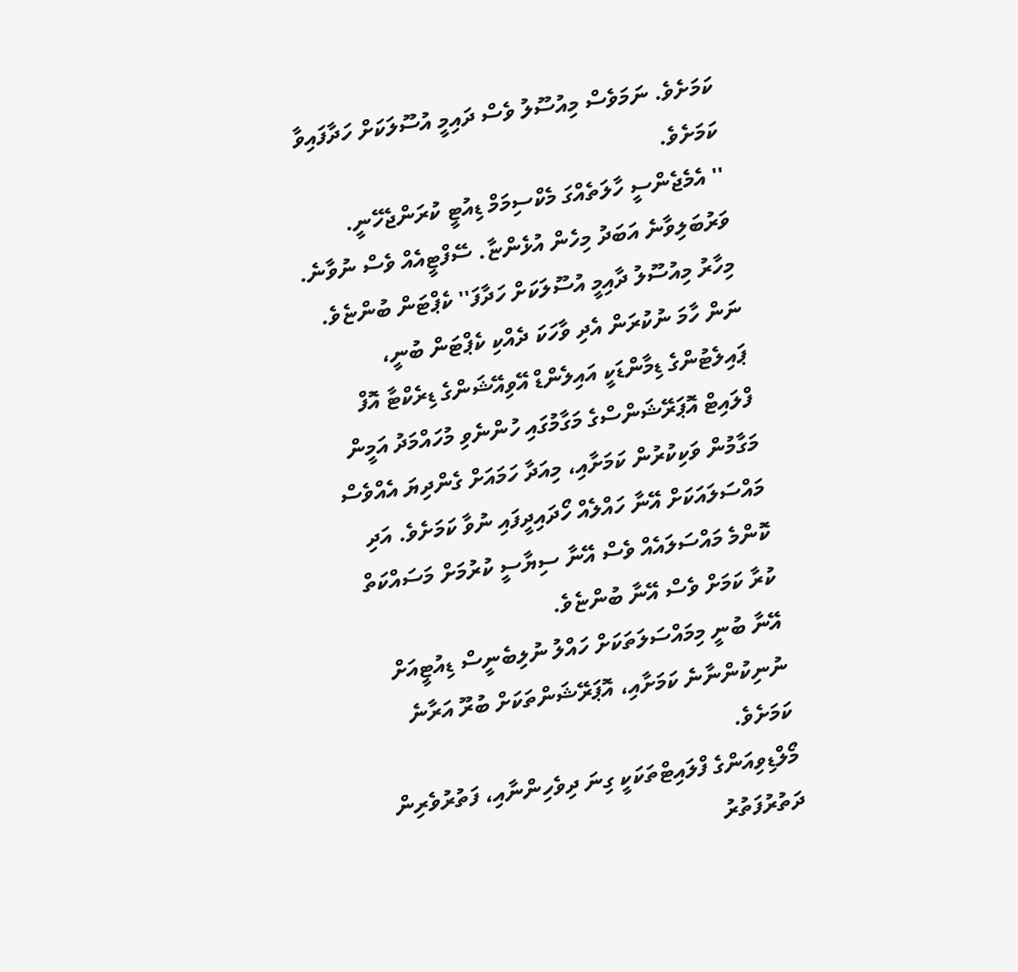ކަމަށެވެ. ނަމަވެސް މިއުސޫލު ވެސް ދައިމީ އުސޫލަކަށް ހަދާފައިވާ ކަމަށެވެ.
'' އެމެޖެންސީ ހާލަތެއްގަ މެކްސިމަމް ޑިއުޓީ ކުރަންޖެހޭނީ. ވަރުބަލިވާނެ އަބަދު މިހެން އުޅެންޏާ. ސޭފްޓީއެއް ވެސް ނުވާނެ. މިހާރު މިއުސޫލު ދާއިމީ އުސޫލަކަށް ހަދާފަ'' ކެޕްޓަން ބުންޏެވެ.
ނަން ހާމަ ނުކުރަން އެދި ވާހަކަ ދެއްކި ކެޕްޓަން ބުނީ، ޕައިލެޓުންގެ ޑިމާންޑަކީ އައިލެންޑް އޭވިއޭޝަންގެ ޑިރެކްޓާ އޮފް ފްލައިޓް އޮޕަރޭޝަންސްގެ މަގާމުގައި ހުންނެވި މުހައްމަދު އަމީން މަގާމުން ވަކިކުރުން ކަމަށާއި، މިއަދާ ހަމައަށް ގެންދިޔަ އެއްވެސް މައްސަލައަކަށް އޭނާ ހައްލެއް ހޯދައިދީފައި ނުވާ ކަމަށެވެ. އަދި ކޮންމެ މައްސަލައެއް ވެސް އޭނާ ސިޔާސީ ކުރުމަށް މަސައްކަތް ކުރާ ކަމަށް ވެސް އޭނާ ބުންޏެވެ.
އޭނާ ބުނީ މިމައްސަލަތަކަށް ހައްލު ނުލިބެނީސް ޑިއުޓީއަށް ނުނިކުންނާނެ ކަމަށާއި، އޮޕަރޭޝަންތަކަށް ބުރޫ އަރާނެ ކަމަށެވެ.
މޯލްޑިވިއަންގެ ފްލައިޓްތަކަކީ ގިނަ ދިވެހިންނާއި، ފަތުރުވެރިން ދަތުރުފަތުރު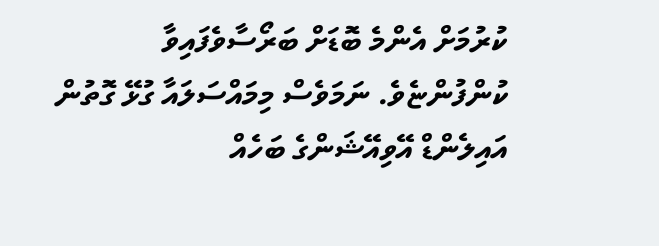ކުރުމަށް އެންމެ ބޮޑަށް ބަރޯސާވެފައިވާ ކުންފުންޏެވެ. ނަމަވެސް މިމައްސަލައާ ގުޅޭ ގޮތުން އައިލެންޑް އޭވިއޭޝަންގެ ބަހެއް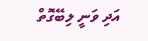އަދި ވަނީ ލިބޭގޮތް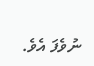ނުވެފަ އެވެ.